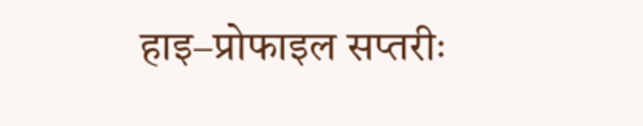हाइ–प्रोफाइल सप्तरीः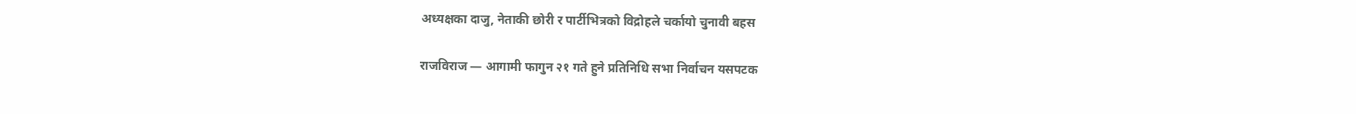अध्यक्षका दाजु, नेताकी छोरी र पार्टीभित्रको विद्रोहले चर्कायो चुनावी बहस

राजविराज — आगामी फागुन २१ गते हुने प्रतिनिधि सभा निर्वाचन यसपटक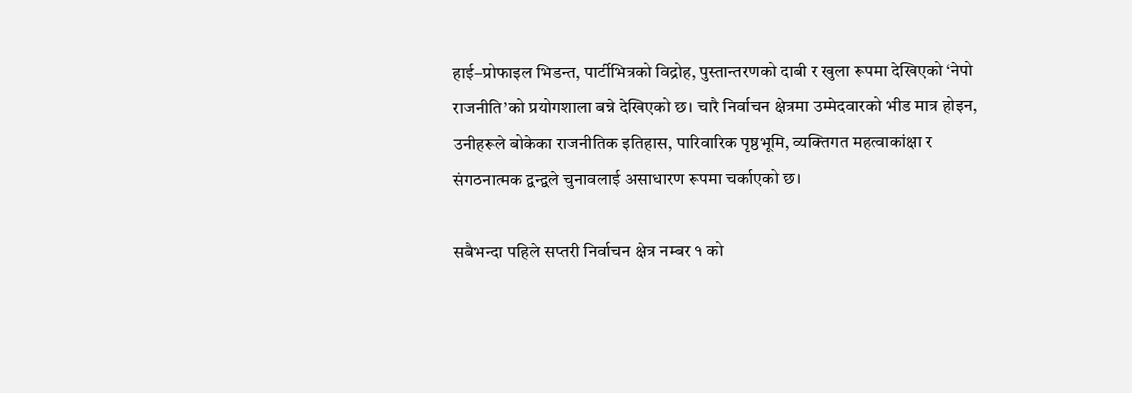हाई–प्रोफाइल भिडन्त, पार्टीभित्रको विद्रोह, पुस्तान्तरणको दाबी र खुला रूपमा देखिएको ‘नेपो राजनीति’को प्रयोगशाला बन्ने देखिएको छ। चारै निर्वाचन क्षेत्रमा उम्मेदवारको भीड मात्र होइन, उनीहरूले बोकेका राजनीतिक इतिहास, पारिवारिक पृष्ठभूमि, व्यक्तिगत महत्वाकांक्षा र संगठनात्मक द्वन्द्वले चुनावलाई असाधारण रूपमा चर्काएको छ।

सबैभन्दा पहिले सप्तरी निर्वाचन क्षेत्र नम्बर १ को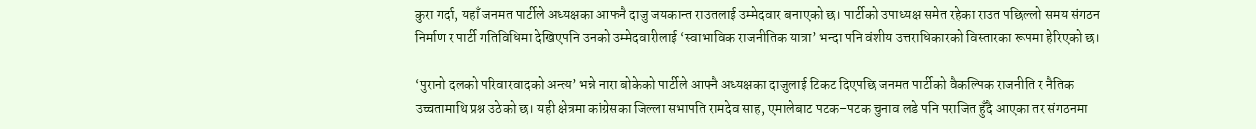कुरा गर्दा, यहाँ जनमत पार्टीले अध्यक्षका आफनै दाजु जयकान्त राउतलाई उम्मेदवार बनाएको छ। पार्टीको उपाध्यक्ष समेत रहेका राउत पछिल्लो समय संगठन निर्माण र पार्टी गतिविधिमा देखिएपनि उनको उम्मेदवारीलाई ‘स्वाभाविक राजनीतिक यात्रा’ भन्दा पनि वंशीय उत्तराधिकारको विस्तारका रूपमा हेरिएको छ।

‘पुरानो दलको परिवारवादको अन्त्य’ भन्ने नारा बोकेको पार्टीले आफ्नै अध्यक्षका दाजुलाई टिकट दिएपछि जनमत पार्टीको वैकल्पिक राजनीति र नैतिक उच्चतामाथि प्रश्न उठेको छ। यही क्षेत्रमा कांग्रेसका जिल्ला सभापति रामदेव साह, एमालेबाट पटक–पटक चुनाव लडे पनि पराजित हुँदै आएका तर संगठनमा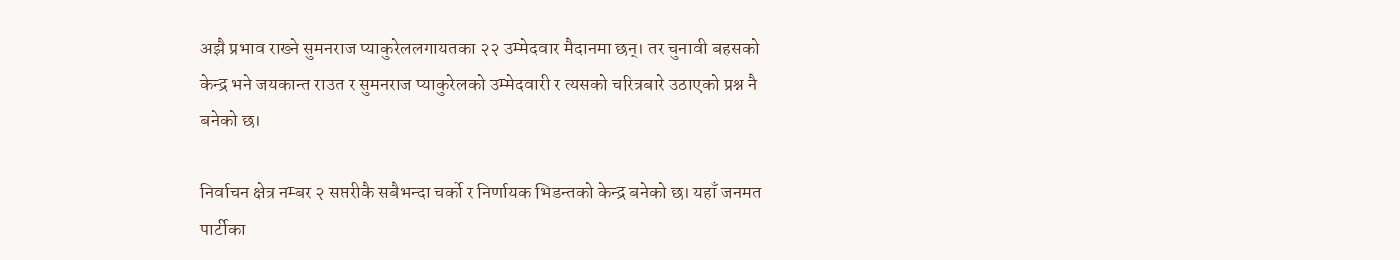अझै प्रभाव राख्ने सुमनराज प्याकुरेललगायतका २२ उम्मेदवार मैदानमा छन्। तर चुनावी बहसको केन्द्र भने जयकान्त राउत र सुमनराज प्याकुरेलको उम्मेदवारी र त्यसको चरित्रबारे उठाएको प्रश्न नै बनेको छ।

निर्वाचन क्षेत्र नम्बर २ सप्तरीकै सबैभन्दा चर्को र निर्णायक भिडन्तको केन्द्र बनेको छ। यहाँ जनमत पार्टीका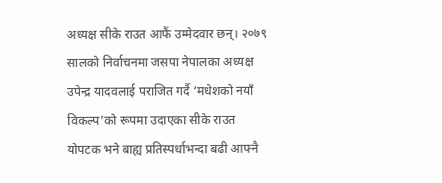अध्यक्ष सीके राउत आफैं उम्मेदवार छन्। २०७९ सालको निर्वाचनमा जसपा नेपालका अध्यक्ष उपेन्द्र यादवलाई पराजित गर्दै ‘मधेशको नयाँ विकल्प’को रूपमा उदाएका सीके राउत योपटक भने बाह्य प्रतिस्पर्धाभन्दा बढी आफ्नै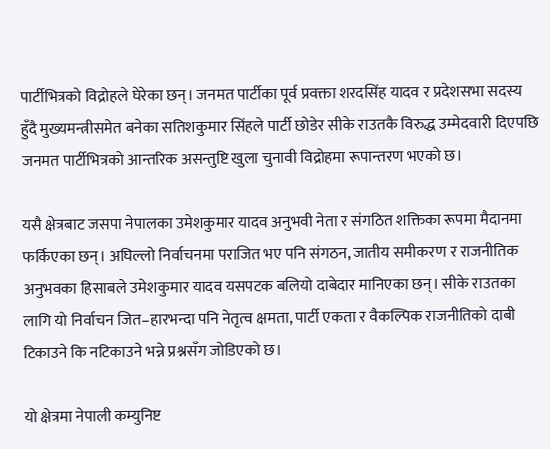पार्टीभित्रको विद्रोहले घेरेका छन्। जनमत पार्टीका पूर्व प्रवक्ता शरदसिंह यादव र प्रदेशसभा सदस्य हुँदै मुख्यमन्त्रीसमेत बनेका सतिशकुमार सिंहले पार्टी छोडेर सीके राउतकै विरुद्ध उम्मेदवारी दिएपछि जनमत पार्टीभित्रको आन्तरिक असन्तुष्टि खुला चुनावी विद्रोहमा रूपान्तरण भएको छ।

यसै क्षेत्रबाट जसपा नेपालका उमेशकुमार यादव अनुभवी नेता र संगठित शक्तिका रूपमा मैदानमा फर्किएका छन्। अघिल्लो निर्वाचनमा पराजित भए पनि संगठन, जातीय समीकरण र राजनीतिक अनुभवका हिसाबले उमेशकुमार यादव यसपटक बलियो दाबेदार मानिएका छन्। सीके राउतका लागि यो निर्वाचन जित–हारभन्दा पनि नेतृत्व क्षमता, पार्टी एकता र वैकल्पिक राजनीतिको दाबी टिकाउने कि नटिकाउने भन्ने प्रश्नसँग जोडिएको छ।

यो क्षेत्रमा नेपाली कम्युनिष्ट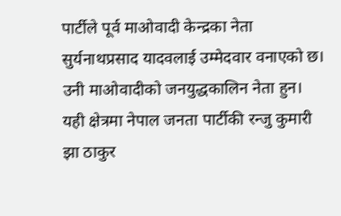पार्टीले पूर्व माओवादी केन्द्रका नेता सुर्यनाथप्रसाद यादवलाई उम्मेदवार वनाएको छ। उनी माओवादीको जनयुद्धकालिन नेता हुन। यही क्षेत्रमा नेपाल जनता पार्टीकी रन्जु कुमारी झा ठाकुर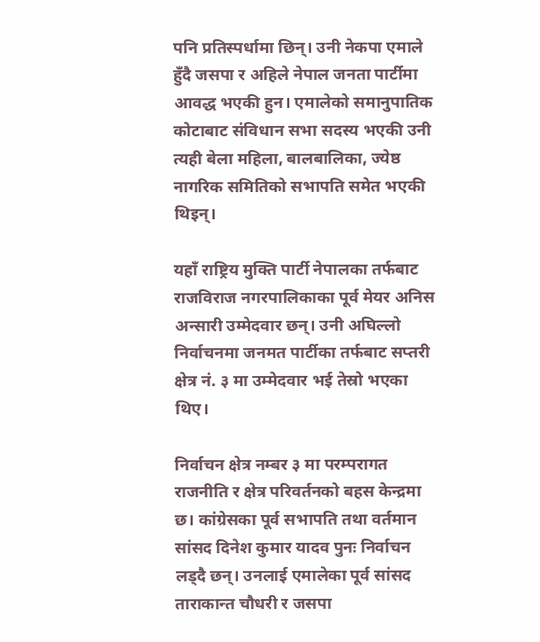पनि प्रतिस्पर्धामा छिन्। उनी नेकपा एमाले हुँदै जसपा र अहिले नेपाल जनता पार्टीमा आवद्ध भएकी हुन। एमालेको समानुपातिक कोटाबाट संविधान सभा सदस्य भएकी उनी त्यही बेला महिला, बालबालिका, ज्येष्ठ नागरिक समितिको सभापति समेत भएकी थिइन्।

यहाँ राष्ट्रिय मुक्ति पार्टी नेपालका तर्फबाट राजविराज नगरपालिकाका पूर्व मेयर अनिस अन्सारी उम्मेदवार छन्। उनी अघिल्लो निर्वाचनमा जनमत पार्टीका तर्फबाट सप्तरी क्षेत्र नं. ३ मा उम्मेदवार भई तेस्रो भएका थिए।

निर्वाचन क्षेत्र नम्बर ३ मा परम्परागत राजनीति र क्षेत्र परिवर्तनको बहस केन्द्रमा छ। कांग्रेसका पूर्व सभापति तथा वर्तमान सांसद दिनेश कुमार यादव पुनः निर्वाचन लड्दै छन्। उनलाई एमालेका पूर्व सांसद ताराकान्त चौधरी र जसपा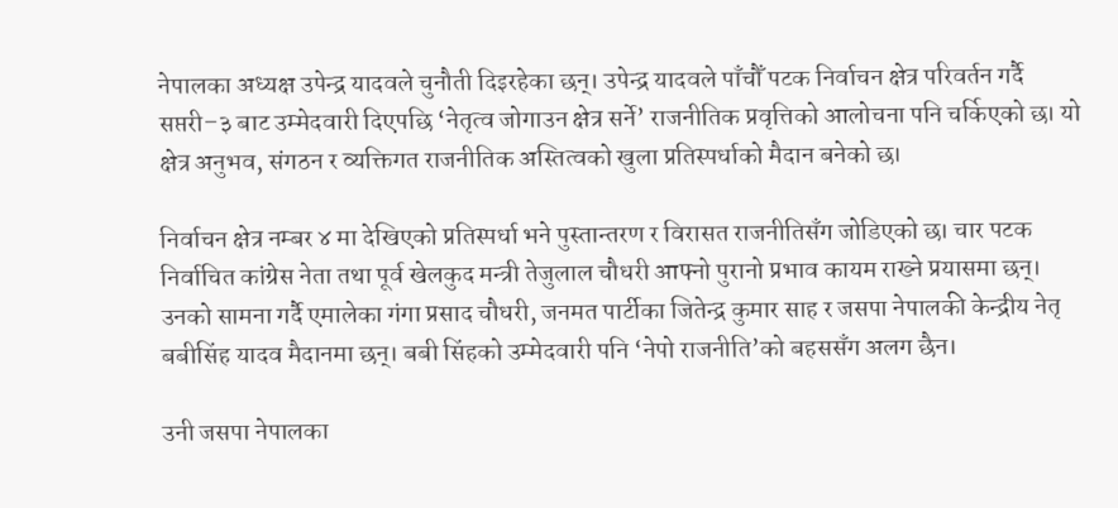नेपालका अध्यक्ष उपेन्द्र यादवले चुनौती दिइरहेका छन्। उपेन्द्र यादवले पाँचौँ पटक निर्वाचन क्षेत्र परिवर्तन गर्दै सप्तरी–३ बाट उम्मेदवारी दिएपछि ‘नेतृत्व जोगाउन क्षेत्र सर्ने’ राजनीतिक प्रवृत्तिको आलोचना पनि चर्किएको छ। यो क्षेत्र अनुभव, संगठन र व्यक्तिगत राजनीतिक अस्तित्वको खुला प्रतिस्पर्धाको मैदान बनेको छ।

निर्वाचन क्षेत्र नम्बर ४ मा देखिएको प्रतिस्पर्धा भने पुस्तान्तरण र विरासत राजनीतिसँग जोडिएको छ। चार पटक निर्वाचित कांग्रेस नेता तथा पूर्व खेलकुद मन्त्री तेजुलाल चौधरी आफ्नो पुरानो प्रभाव कायम राख्ने प्रयासमा छन्। उनको सामना गर्दै एमालेका गंगा प्रसाद चौधरी, जनमत पार्टीका जितेन्द्र कुमार साह र जसपा नेपालकी केन्द्रीय नेतृ बबीसिंह यादव मैदानमा छन्। बबी सिंहको उम्मेदवारी पनि ‘नेपो राजनीति’को बहससँग अलग छैन।

उनी जसपा नेपालका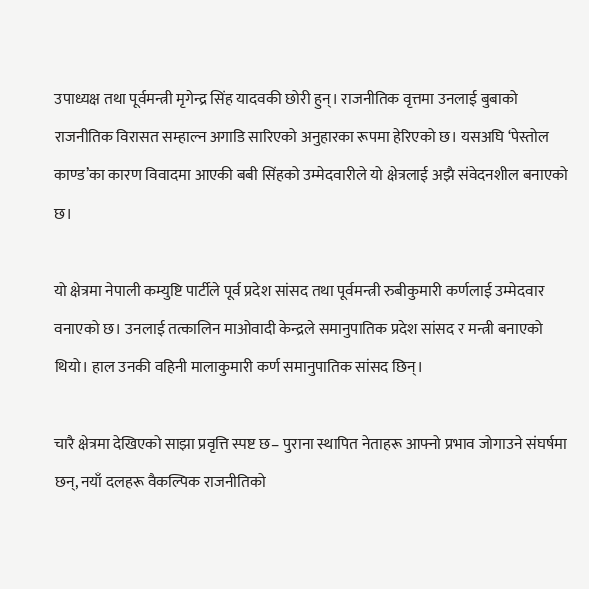उपाध्यक्ष तथा पूर्वमन्त्री मृगेन्द्र सिंह यादवकी छोरी हुन्। राजनीतिक वृत्तमा उनलाई बुबाको राजनीतिक विरासत सम्हाल्न अगाडि सारिएको अनुहारका रूपमा हेरिएको छ। यसअघि ‘पेस्तोल काण्ड’का कारण विवादमा आएकी बबी सिंहको उम्मेदवारीले यो क्षेत्रलाई अझै संवेदनशील बनाएको छ।

यो क्षेत्रमा नेपाली कम्युष्टि पार्टीले पूर्व प्रदेश सांसद तथा पूर्वमन्त्री रुबीकुमारी कर्णलाई उम्मेदवार वनाएको छ। उनलाई तत्कालिन माओवादी केन्द्रले समानुपातिक प्रदेश सांसद र मन्त्री बनाएको थियो। हाल उनकी वहिनी मालाकुमारी कर्ण समानुपातिक सांसद छिन्।

चारै क्षेत्रमा देखिएको साझा प्रवृत्ति स्पष्ट छ– पुराना स्थापित नेताहरू आफ्नो प्रभाव जोगाउने संघर्षमा छन्, नयाँ दलहरू वैकल्पिक राजनीतिको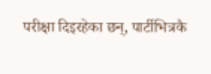परीक्षा दिइरहेका छन्, पार्टीभित्रकै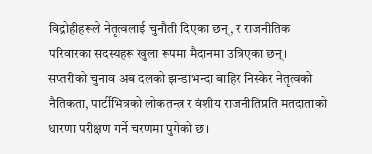विद्रोहीहरूले नेतृत्वलाई चुनौती दिएका छन्, र राजनीतिक परिवारका सदस्यहरू खुला रूपमा मैदानमा उत्रिएका छन्। सप्तरीको चुनाव अब दलको झन्डाभन्दा बाहिर निस्केर नेतृत्वको नैतिकता, पार्टीभित्रको लोकतन्त्र र वंशीय राजनीतिप्रति मतदाताको धारणा परीक्षण गर्ने चरणमा पुगेको छ।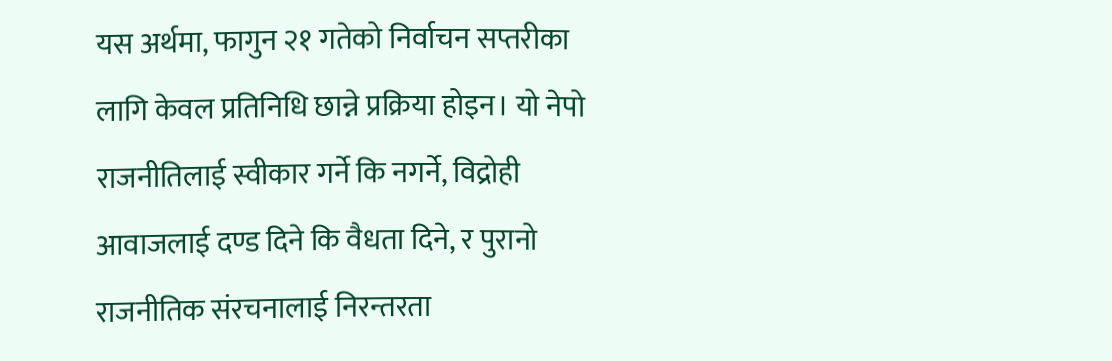यस अर्थमा, फागुन २१ गतेको निर्वाचन सप्तरीका लागि केवल प्रतिनिधि छान्ने प्रक्रिया होइन। यो नेपो राजनीतिलाई स्वीकार गर्ने कि नगर्ने, विद्रोही आवाजलाई दण्ड दिने कि वैधता दिने, र पुरानो राजनीतिक संरचनालाई निरन्तरता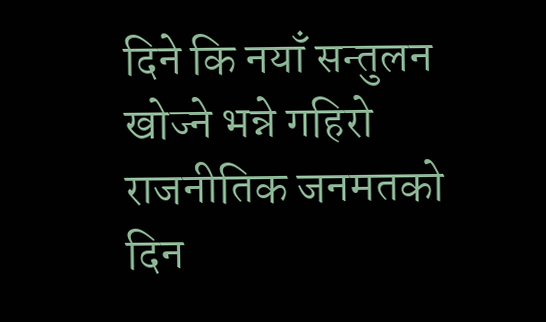दिने कि नयाँ सन्तुलन खोज्ने भन्ने गहिरो राजनीतिक जनमतको दिन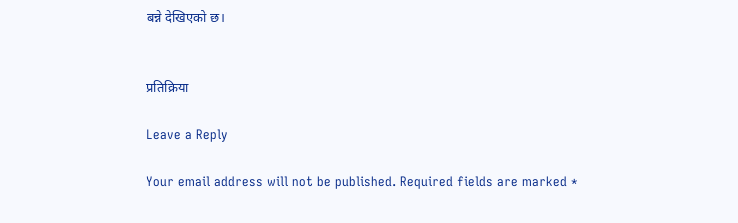बन्ने देखिएको छ।


प्रतिक्रिया

Leave a Reply

Your email address will not be published. Required fields are marked *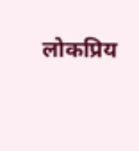लोकप्रिय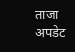ताजा अपडेट